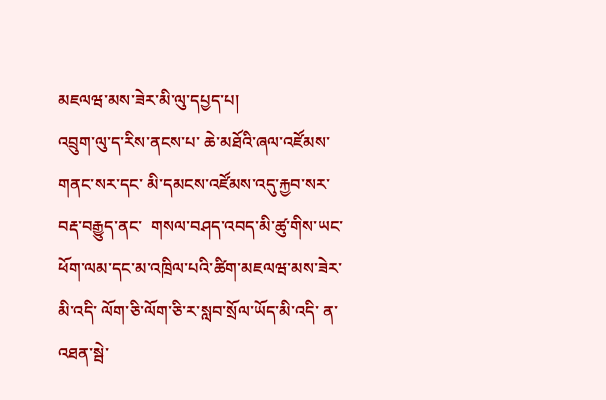མཇལཝ་མས་ཟེར་མི་ལུ་དཔྱད་པ།
འབྲུག་ལུ་ད་རིས་ནངས་པ་ ཆེ་མཐོའི་ཞལ་འཛོམས་གནང་སར་དང་ མི་དམངས་འཛོམས་འདུ་རྐྱབ་སར་ བརྡ་བརྒྱུད་ནང་  གསལ་བཤད་འབད་མི་ཚུ་གིས་ཡང་ ཕོག་ལམ་དང་མ་འཁྲིལ་པའི་ཚིག་མཇལཝ་མས་ཟེར་མི་འདི་ ལོག་ཅི་ལོག་ཅི་ར་སླབ་སྲོལ་ཡོད་མི་འདི་ ན་འཐན་སྦེ་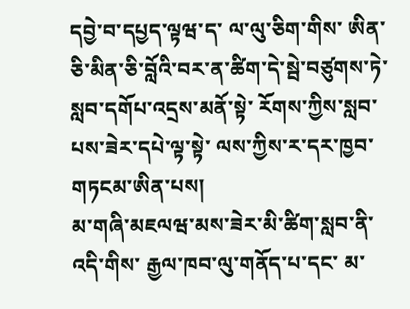དབྱེ་བ་དཔྱད་ལྟཝ་ད་ ལ་ལུ་ཅིག་གིས་ ཨིན་ཅི་མིན་ཅི་བློའི་བར་ན་ཚིག་དེ་སྦེ་བཙུགས་ཏེ་སླབ་དགོཔ་འདྲས་མནོ་སྟེ་ རོགས་ཀྱིས་སླབ་པས་ཟེར་དཔེ་ལྟ་སྟེ་ ལས་ཀྱིས་ར་དར་ཁྱབ་གཏངམ་ཨིན་པས།
མ་གཞི་མཇལཝ་མས་ཟེར་མི་ཚིག་སླབ་ནི་འདི་གིས་ རྒྱལ་ཁབ་ལུ་གནོད་པ་དང་ མ་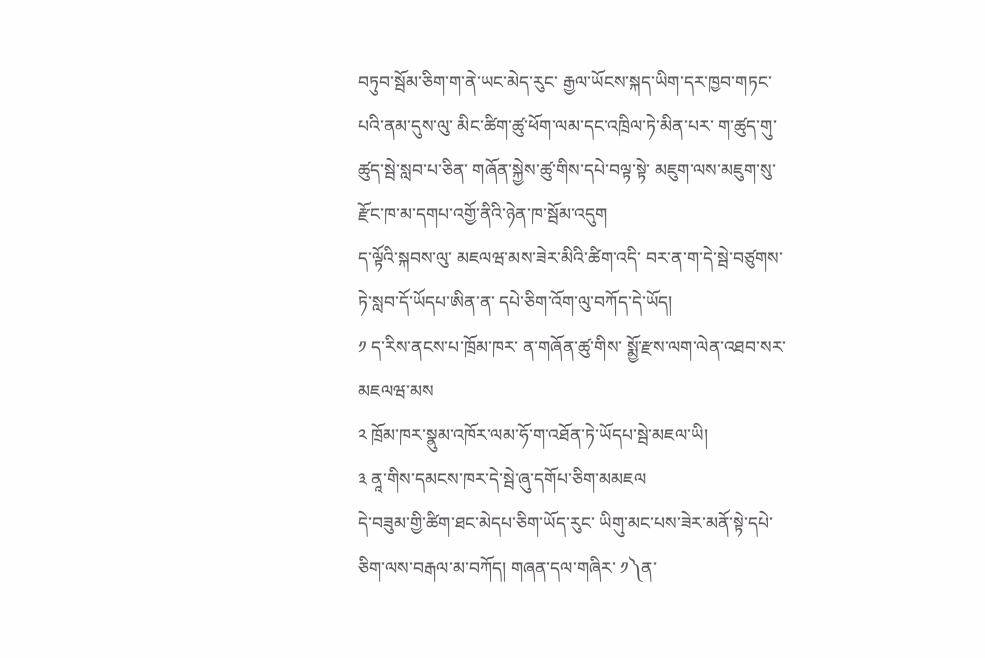བཏུབ་སྦོམ་ཅིག་ག་ནེ་ཡང་མེད་རུང་ རྒྱལ་ཡོངས་སྐད་ཡིག་དར་ཁྱབ་གཏང་པའི་ནམ་དུས་ལུ་ མིང་ཚིག་ཚུ་ཕོག་ལམ་དང་འཁྲིལ་ཏེ་མིན་པར་ ག་ཚུད་གུ་ཚུད་སྦེ་སླབ་པ་ཅིན་ གཞོན་སྐྱེས་ཚུ་གིས་དཔེ་བལྟ་སྟེ་ མཇུག་ལས་མཇུག་སུ་ རྫོང་ཁ་མ་དགཔ་འགྱོ་ནིའི་ཉེན་ཁ་སྦོམ་འདུག
ད་ལྟོའི་སྐབས་ལུ་ མཇལཝ་མས་ཟེར་མིའི་ཚིག་འདི་ བར་ན་ག་དེ་སྦེ་བཙུགས་ཏེ་སླབ་དོ་ཡོདཔ་ཨིན་ན་ དཔེ་ཅིག་འོག་ལུ་བཀོད་དེ་ཡོད།
༡ ད་རིས་ནངས་པ་ཁྲོམ་ཁར་ ན་གཞོན་ཚུ་གིས་ སྨྱོ་རྫས་ལག་ལེན་འཐབ་སར་མཇལཝ་མས
༢ ཁྲོམ་ཁར་སྣུམ་འཁོར་ལམ་ཧོ་ག་འཐོན་ཏེ་ཡོདཔ་སྦེ་མཇལ་ཡི།
༣ ནཱ་གིས་དམངས་ཁར་དེ་སྦེ་ཞུ་དགོཔ་ཅིག་མམཇལ
དེ་བཟུམ་གྱི་ཚིག་ཐང་མེདཔ་ཅིག་ཡོད་རུང་ ཡིགུ་མང་པས་ཟེར་མནོ་སྟེ་དཔེ་ཅིག་ལས་བརྒལ་མ་བཀོད། གཞན་དལ་གཞིར་ ༡༽ན་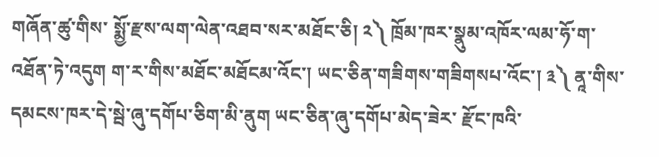གཞོན་ཚུ་གིས་ སྨྱོ་རྫས་ལག་ལེན་འཐབ་སར་མཐོང་ཅི། ༢༽ ཁྲོམ་ཁར་སྣུམ་འཁོར་ལམ་ཧོ་ག་འཐོན་ཏེ་འདུག ག་ར་གིས་མཐོང་མཐོངམ་འོང་། ཡང་ཅིན་གཟིགས་གཟིགསཔ་འོང་། ༣༽ ནཱ་གིས་དམངས་ཁར་དེ་སྦེ་ཞུ་དགོཔ་ཅིག་མི་ནུག ཡང་ཅིན་ཞུ་དགོཔ་མེད་ཟེར་ རྫོང་ཁའི་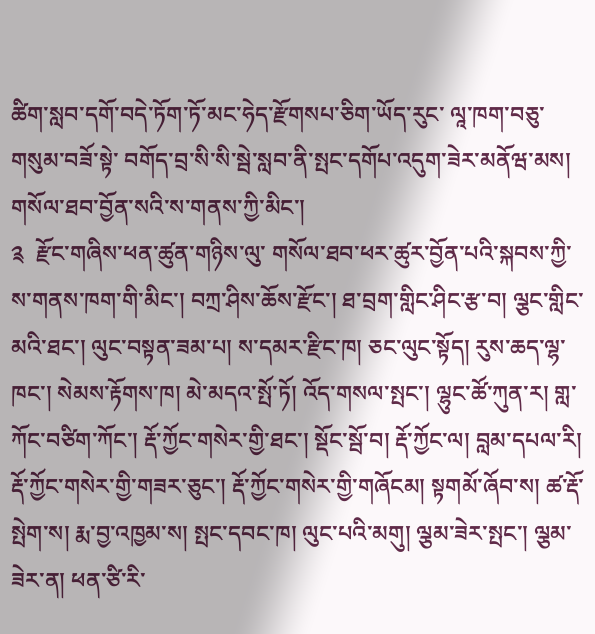ཚིག་སླབ་དགོ་བདེ་ཏོག་ཏོ་མང་ཧེད་རྫོགསཔ་ཅིག་ཡོད་རུང་ ལཱ་ཁག་བཅུ་གསུམ་བཟོ་སྟེ་ བགོད་བྲ་སི་སི་སྦེ་སླབ་ནི་སྤང་དགོཔ་འདུག་ཟེར་མནོཝ་མས།
གསོལ་ཐབ་བྱོན་སའི་ས་གནས་ཀྱི་མིང་།
༉  རྫོང་གཞིས་ཕན་ཚུན་གཉིས་ལུ་ གསོལ་ཐབ་ཕར་ཚུར་བྱོན་པའི་སྐབས་ཀྱི་ ས་གནས་ཁག་གི་མིང་། བཀྲ་ཤིས་ཆོས་རྫོང་། ཐ་བྲག་གླིང་ཤིང་རྩ་བ། ལྕང་གླིང་མའི་ཐང་། ལུང་བསྟན་ཟམ་པ། ས་དམར་རྫིང་ཁ། ཅང་ལུང་སྟོད། རུས་ཆད་ལྷ་ཁང་། སེམས་རྟོགས་ཁ། མེ་མདའ་སྤོ་ཏོ། འོད་གསལ་སྤང་། ལྷུང་ཚོ་ཀུན་ར། གླ་ཀོང་བཙིག་ཀོང་། རྡོ་ཀྱོང་གསེར་གྱི་ཐང་། སྡོང་སྦོ་བ། རྡོ་ཀྱོང་ལ། བླམ་དཔལ་རི། རྡོ་ཀྱོང་གསེར་གྱི་གཟར་ཅུང་། རྡོ་ཀྱོང་གསེར་གྱི་གཞོངམ། སྟགམོ་ཞོབ་ས། ཚ་རྡོ་སྤེག་ས། རྨ་བྱ་འཁྱམ་ས། སྤང་དབང་ཁ། ལུང་པའི་མགུ། ལྕམ་ཟེར་སྤང་། ལྕམ་ཟེར་ན། ཕན་ཙི་རི་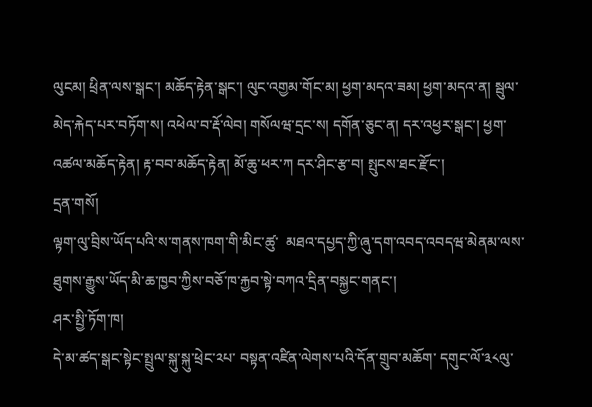ལུངམ། ཕྲིན་ལས་སྒང་། མཆོད་རྟེན་སྒང་། ལུང་འགྱམ་གོང་མ། ཕྱག་མདའ་ཟམ། ཕྱག་མདའ་ན། སྦུལ་མེད་རྐེད་པར་བཏོག་ས། འཕེལ་བ་རྡོ་ལེབ། གསོལཝ་དྲང་ས། དགོན་ཅུང་ན། དར་འཕྱར་སྒང་། ཕྱག་འཚལ་མཆོད་རྟེན། རྟ་བབ་མཆོད་རྟེན། མོ་ཆུ་ཕར་ཀ དར་ཤིང་རྩ་བ། སྤུངས་ཐང་རྫོང་།
དྲན་གསོ།
ལྟག་ལུ་བྲིས་ཡོད་པའི་ས་གནས་ཁག་གི་མིང་ཚུ་  མཐའ་དཔྱད་ཀྱི་ཞུ་དག་འབད་འབདཝ་མེནམ་ལས་ ཐུགས་རྒྱུས་ཡོད་མི་ཆ་ཁྱབ་ཀྱིས་བཅོ་ཁ་རྐྱབ་སྟེ་བཀའ་དྲིན་བསྐྱང་གནང་།
ཤར་སྤྱི་ཏོག་ཁ།
དེ་མ་ཚད་སྒང་སྟེང་སྤྲུལ་སྐུ་སྐུ་ཕྲེང་༢པ་ བསྟན་འཛིན་ལེགས་པའི་དོན་གྲུབ་མཆོག་ དགུང་ལོ་༣༨ལུ་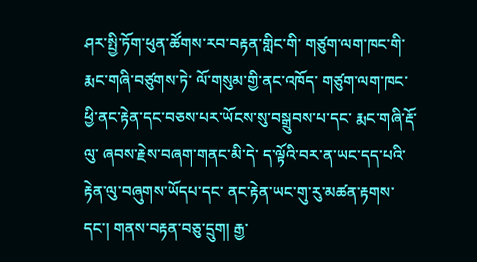ཤར་སྤྱི་ཏོག་ཕུན་ཚོགས་རབ་བརྟན་གླིང་གི་ གཙུག་ལག་ཁང་གི་རྨང་གཞི་བཙུགས་ཏེ་ ལོ་གསུམ་གྱི་ནང་འཁོད་ གཙུག་ལག་ཁང་ཕྱི་ནང་རྟེན་དང་བཅས་པར་ཡོངས་སུ་བསྒྲུབས་པ་དང་ རྨང་གཞི་རྡོ་ལུ་ ཞབས་རྗེས་བཞག་གནང་མི་དེ་ ད་ལྟོའི་བར་ན་ཡང་དད་པའི་རྟེན་ལུ་བཞུགས་ཡོདཔ་དང་ ནང་རྟེན་ཡང་གུ་རུ་མཚན་རྟགས་དང་། གནས་བརྟན་བཅུ་དྲུག། རྒྱ་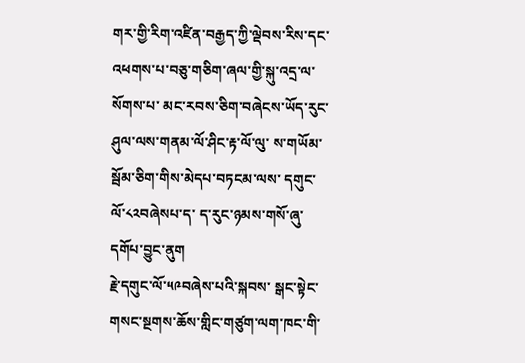གར་གྱི་རིག་འཛིན་བརྒྱད་ཀྱི་ལྡེབས་རིས་དང་ འཕགས་པ་བཅུ་གཅིག་ཞལ་གྱི་སྐུ་འདྲ་ལ་སོགས་པ་ མང་རབས་ཅིག་བཞེངས་ཡོད་རུང་ ཤུལ་ལས་གནམ་ལོ་ཤིང་རྟ་ལོ་ལུ་ ས་གཡོམ་སྦོམ་ཅིག་གིས་མེདཔ་བཏངམ་ལས་ དགུང་ལོ་༨༢བཞེསཔ་ད་ ད་རུང་ཉམས་གསོ་ཞུ་དགོཔ་བྱུང་ནུག
རྗེ་དགུང་ལོ་༥༩བཞེས་པའི་སྐབས་ སྒང་སྟེང་གསང་སྔགས་ཆོས་གླིང་གཙུག་ལག་ཁང་གི་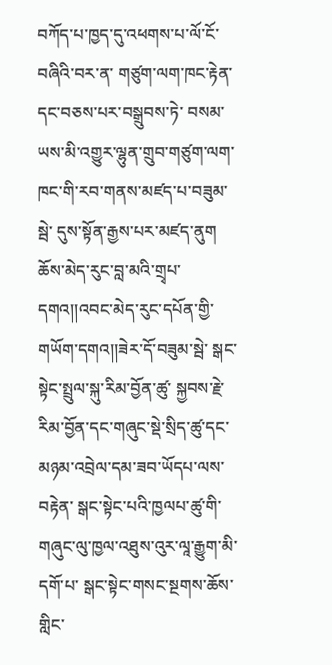བཀོད་པ་ཁྱད་དུ་འཕགས་པ་ལོ་ངོ་བཞིའི་བར་ན་ གཙུག་ལག་ཁང་རྟེན་དང་བཅས་པར་བསྒྲུབས་ཏེ་ བསམ་ཡས་མི་འགྱུར་ལྷུན་གྲུབ་གཙུག་ལག་ཁང་གི་རབ་གནས་མཛད་པ་བཟུམ་སྦེ་ དུས་སྟོན་རྒྱས་པར་མཛད་ནུག
ཆོས་མེད་རུང་བླ་མའི་གྲྭཔ་དགའ།།འབང་མེད་རུང་དཔོན་གྱི་གཡོག་དགའ།།ཟེར་དོ་བཟུམ་སྦེ་ སྒང་སྟེང་སྤྲུལ་སྐུ་རིམ་བྱོན་ཚུ་ སྐྱབས་རྗེ་རིམ་བྱོན་དང་གཞུང་སྡེ་སྲིད་ཚུ་དང་ མཉམ་འབྲེལ་དམ་ཟབ་ཡོདཔ་ལས་བརྟེན་ སྒང་སྟེང་པའི་ཁྱལཔ་ཚུ་གི་ གཞུང་ལུ་ཁྱལ་འཐུས་འུར་ལཱ་རྒྱུག་མི་དགོ་པ་ སྒང་སྟེང་གསང་སྔགས་ཆོས་གླིང་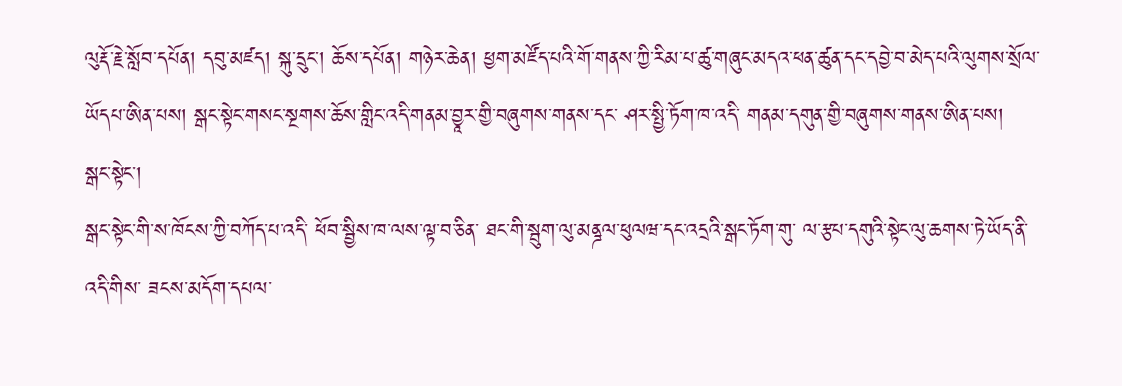ལུརྡོ་རྗེ་སློབ་དཔོན། དབུ་མཛད། སྐུ་དྲུང་། ཆོས་དཔོན། གཉེར་ཆེན། ཕྱག་མཛོད་པའི་གོ་གནས་ཀྱི་རིམ་པ་ཚུ་གཞུང་མདའ་ཕན་ཚུན་དང་དབྱེ་བ་མེད་པའི་ལུགས་སྲོལ་ཡོདཔ་ཨིན་པས། སྒང་སྟེང་གསང་སྔགས་ཆོས་གླིང་འདི་གནམ་བྱཱར་གྱི་བཞུགས་གནས་དང་ ཤར་སྤྱི་ཏོག་ཁ་འདི་ གནམ་དགུན་གྱི་བཞུགས་གནས་ཨིན་པས།
སྒང་སྟེང་།
སྒང་སྟེང་གི་ས་ཁོངས་ཀྱི་བཀོད་པ་འདི་ ཕོབ་སྦྱིས་ཁ་ལས་ལྟ་བ་ཅིན་ ཐང་གི་སྦུག་ལུ་མནྜལ་ཕུལཝ་དང་འདྲའི་སྒང་ཏོག་གུ་ ལ་རྩཔ་དགུའི་སྟེང་ལུ་ཆགས་ཏེ་ཡོད་ནི་འདི་གིས་ ཟངས་མདོག་དཔལ་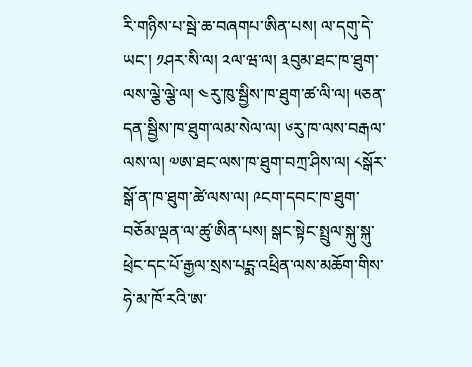རི་གཉིས་པ་སྦེ་ཆ་བཞགཔ་ཨིན་པས། ལ་དགུ་དེ་ཡང་། ༡ཤར་སི་ལ། ༢ལ་ཝ་ལ། ༣བུམ་ཐང་ཁ་ཐུག་ལས་ལྕེ་ལྕེ་ལ། ༤རུ་ཁུ་སྦྱིས་ཁ་ཐུག་ཚ་ལི་ལ། ༥ཅན་དན་སྦྱིས་ཁ་ཐུག་ལམ་སེལ་ལ། ༦རུ་ཁ་ལས་བརྒལ་ལས་ལ། ༧ཨ་ཐང་ལས་ཁ་ཐུག་བཀྲ་ཤིས་ལ། ༨སྒོར་སྒོ་ན་ཁ་ཐུག་ཚེ་ལས་ལ། ༩ངག་དབང་ཁ་ཐུག་བཅོམ་ལྡན་ལ་ཚུ་ཨིན་པས། སྒང་སྟེང་སྤྲུལ་སྐུ་སྐུ་ཕྲེང་དང་པོ་རྒྱལ་སྲས་པངྨ་འཕྲིན་ལས་མཆོག་གིས་ ཧེ་མ་ཁོ་རའི་ཨ་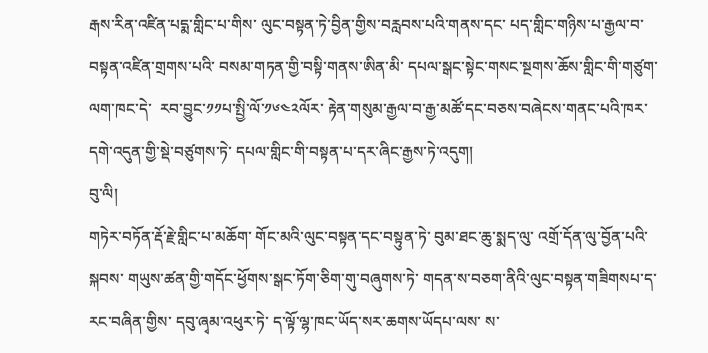རྒས་རིན་འཛིན་པདྨ་གླིང་པ་གིས་ ལུང་བསྟན་ཏེ་བྱིན་གྱིས་བརླབས་པའི་གནས་དང་ པད་གླིང་གཉིས་པ་རྒྱལ་བ་བསྟན་འཛིན་གྲགས་པའི་ བསམ་གཏན་གྱི་བསྟི་གནས་ཨིན་མི་ དཔལ་སྒང་སྟེང་གསང་སྔགས་ཆོས་གླིང་གི་གཙུག་ལག་ཁང་དེ་  རབ་བྱུང་༡༡པ་སྤྱི་ལོ་༡༦༤༢ལོར་ རྟེན་གསུམ་རྒྱལ་བ་རྒྱ་མཚོ་དང་བཅས་བཞེངས་གནང་པའི་ཁར་ དགེ་འདུན་གྱི་སྡེ་བཙུགས་ཏེ་ དཔལ་གླིང་གི་བསྟན་པ་དར་ཞིང་རྒྱས་ཏེ་འདུག།
བུ་ལི།
གཏེར་བཏོན་རྡོ་རྗེ་གླིང་པ་མཆོག་ གོང་མའི་ལུང་བསྟན་དང་བསྟུན་ཏེ་ བུམ་ཐང་ཆུ་སྨད་ལུ་ འགྲོ་དོན་ལུ་བྱོན་པའི་སྐབས་ གཡུས་ཚན་གྱི་གདོང་ཕྱོགས་སྒང་ཏོག་ཅིག་གུ་བཞུགས་ཏེ་ གདན་ས་བཅག་ནིའི་ལུང་བསྟན་གཟིགསཔ་ད་ རང་བཞིན་གྱིས་ དབུ་ཞྭམ་འཕུར་ཏེ་ ད་ལྟོ་ལྷ་ཁང་ཡོད་སར་ཆགས་ཡོདཔ་ལས་ ས་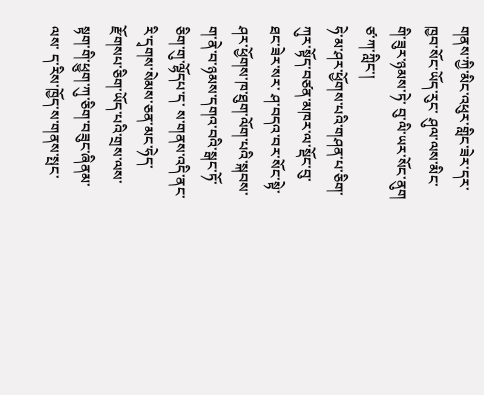གནས་ཀྱི་མིང་འཕུར་གླིང་ཟེར་དར་ཁྱབ་སོང་ཡོད་རུང་ ཤུལ་ལས་མིང་གི་ཟུར་ཉམས་ཏེ་ བུ་ལི་ཡར་སོང་ནུག
ཙ་ཀ་ཀླིང་།
ཧེ་མ་ཤར་ཕྱོགས་པའི་གཤན་པ་ཅིག་ ཀུར་སྟོད་བཙན་མཁར་ལ་སྡོང་བུ་ཐང་ཟེར་སར་ ཤ་བདའ་བར་སོང་སྟེ་ ཤར་ཕྱོགས་ཁ་ཐུག་ལོག་པའི་སྐབས་ ག་ནེ་བ་ཉམས་དགའ་བའི་སྒང་ཏོ་ཅིག་གུ་ལྷོདཔ་ད་ ས་གནས་འདི་ནང་ རི་དྭགས་སེམས་ཅན་མང་ཧེད་རྫོགསཔ་ཅིག་ཡོད་པའི་གྲས་ལས་ སྟག་གི་ཕྱུག་ཀུ་ཅིག་བཟུང་ཞིནམ་ལས་ ད་རིས་ཁྱོད་ས་གནས་སྤང་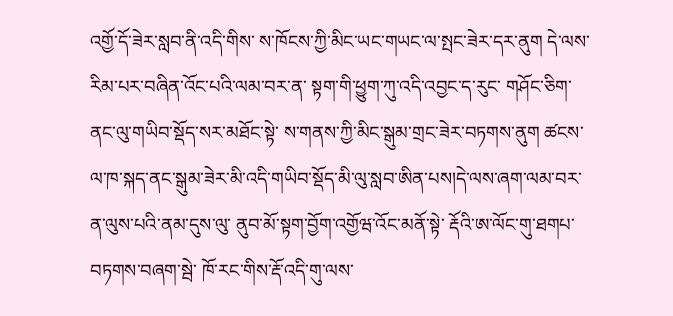འགྱོ་དོ་ཟེར་སླབ་ནི་འདི་གིས་ ས་ཁོངས་ཀྱི་མིང་ཡང་གཡང་ལ་སྤང་ཟེར་དར་ནུག དེ་ལས་རིམ་པར་བཞིན་འོང་པའི་ལམ་བར་ན་ སྟག་གི་ཕྱུག་ཀུ་འདི་འབྱང་ད་རུང་ གཤོང་ཅིག་ནང་ལུ་གཡིབ་སྡོད་སར་མཐོང་སྟེ་ ས་གནས་ཀྱི་མིང་སྒུམ་གྲང་ཟེར་བཏགས་ནུག ཚངས་ལ་ཁ་སྐད་ནང་སྒུམ་ཟེར་མི་འདི་གཡིབ་སྡོད་མི་ལུ་སླབ་ཨིན་པས།དེ་ལས་ཞག་ལམ་བར་ན་ལུས་པའི་ནམ་དུས་ལུ་ ནུབ་མོ་སྟག་བྱོག་འགྱོཝ་འོང་མནོ་སྟེ་ རྡོའི་ཨ་ལོང་གུ་ཐགཔ་བཏགས་བཞག་སྦེ་ ཁོ་རང་གིས་རྡོ་འདི་གུ་ལས་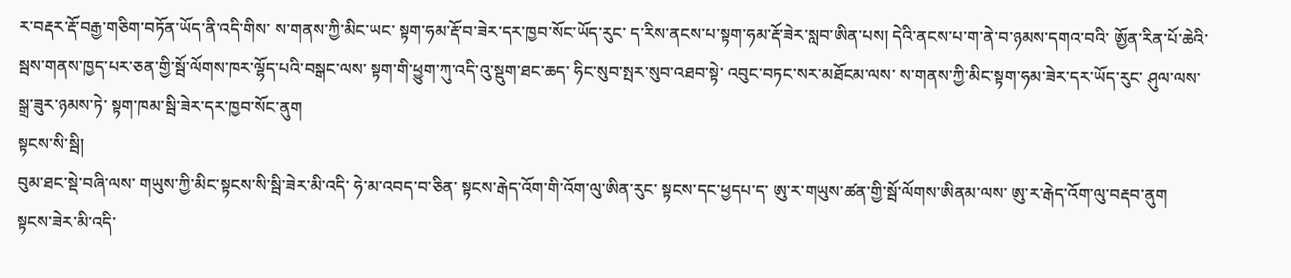ར་བརྡར་རྡོ་བརྒྱ་གཅིག་བཏོན་ཡོད་ནི་འདི་གིས་ ས་གནས་ཀྱི་མིང་ཡང་ སྟག་ཧམ་རྡོ་བ་ཟེར་དར་ཁྱབ་སོང་ཡོད་རུང་ ད་རིས་ནངས་པ་སྟག་ཧམ་རྡོ་ཟེར་སླབ་ཨིན་པས། དེའི་ནངས་པ་ག་ནེ་བ་ཉམས་དགའ་བའི་ ཨྱོན་རིན་པོ་ཆེའི་སྦས་གནས་ཁྱད་པར་ཅན་གྱི་སྦོ་ལོགས་ཁར་ལྷོད་པའི་བསྒང་ལས་ སྟག་གི་ཕྱུག་ཀུ་འདི་འུ་སྡུག་ཐང་ཆད་ ཧིང་སུབ་སྤར་སུབ་འཐབ་སྟེ་ འབུང་བཏང་སར་མཐོངམ་ལས་ ས་གནས་ཀྱི་མིང་སྟག་ཧམ་ཟེར་དར་ཡོད་རུང་ ཤུལ་ལས་སྒྲ་ཟུར་ཉམས་ཏེ་ སྟག་ཁམ་སྦི་ཟེར་དར་ཁྱབ་སོང་ནུག
སྟངས་སི་སྦི།
བུམ་ཐང་སྡེ་བཞི་ལས་ གཡུས་ཀྱི་མིང་སྟངས་སི་སྦི་ཟེར་མི་འདི་ ཧེ་མ་འབད་བ་ཅིན་ སྟངས་རྒེད་འོག་གི་འོག་ལུ་ཨིན་རུང་ སྟངས་དང་ཕྱདཔ་ད་ ཨུ་ར་གཡུས་ཚན་གྱི་སྦོ་ལོགས་ཨིནམ་ལས་ ཨུ་ར་རྒེད་འོག་ལུ་བརྡབ་ནུག སྟངས་ཟེར་མི་འདི་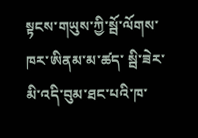སྟངས་གཡུས་ཀྱི་སྦོ་ལོགས་ཁར་ཨིནམ་མ་ཚད་ སྦི་ཟེར་མི་འདི་བུམ་ཐང་པའི་ཁ་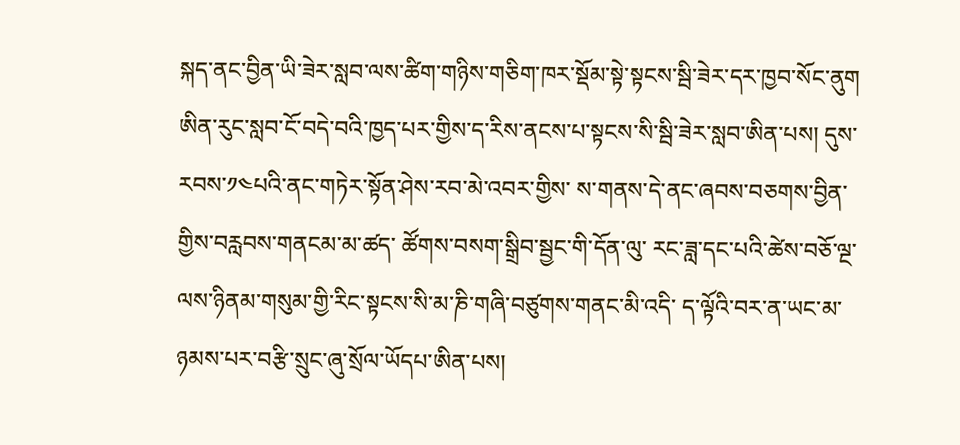སྐད་ནང་བྱིན་ཡི་ཟེར་སླབ་ལས་ཚིག་གཉིས་གཅིག་ཁར་སྡོམ་སྟེ་སྟངས་སྦི་ཟེར་དར་ཁྱབ་སོང་ནུག ཨིན་རུང་སླབ་ངོ་བདེ་བའི་ཁྱད་པར་གྱིས་ད་རིས་ནངས་པ་སྟངས་སི་སྦི་ཟེར་སླབ་ཨིན་པས། དུས་རབས་༡༤པའི་ནང་གཏེར་སྟོན་ཤེས་རབ་མེ་འབར་གྱིས་ ས་གནས་དེ་ནང་ཞབས་བཅགས་བྱིན་གྱིས་བརླབས་གནངམ་མ་ཚད་ ཚོགས་བསག་སྒྲིབ་སྦྱང་གི་དོན་ལུ་ རང་ཟླ་དང་པའི་ཚེས་བཅོ་ལྔ་ལས་ཉིནམ་གསུམ་གྱི་རིང་སྟངས་སི་མ་ཎི་གཞི་བཙུགས་གནང་མི་འདི་ ད་ལྟོའི་བར་ན་ཡང་མ་ཉམས་པར་བརྩི་སྲུང་ཞུ་སྲོལ་ཡོདཔ་ཨིན་པས།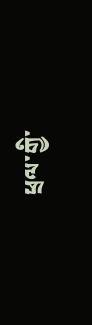ཕྲལ་གྱི་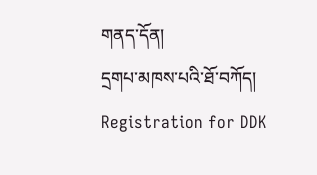གནད་དོན།
དྲགཔ་མཁས་པའི་ཐོ་བཀོད། Registration for DDK